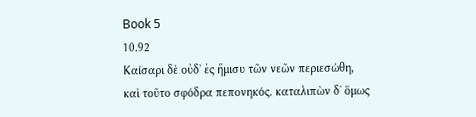Book 5
10.92
Καίσαρι δὲ οὐδʼ ἐς ἥμισυ τῶν νεῶν περιεσώθη, καὶ τοῦτο σφόδρα πεπονηκός. καταλιπὼν δʼ ὅμως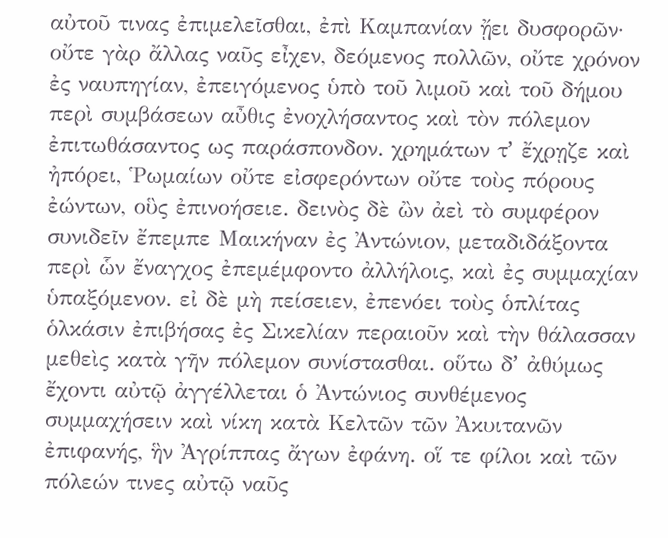αὐτοῦ τινας ἐπιμελεῖσθαι, ἐπὶ Καμπανίαν ᾔει δυσφορῶν· οὔτε γὰρ ἄλλας ναῦς εἶχεν, δεόμενος πολλῶν, οὔτε χρόνον ἐς ναυπηγίαν, ἐπειγόμενος ὑπὸ τοῦ λιμοῦ καὶ τοῦ δήμου περὶ συμβάσεων αὖθις ἐνοχλήσαντος καὶ τὸν πόλεμον ἐπιτωθάσαντος ως παράσπονδον. χρημάτων τʼ ἔχρῃζε καὶ ἠπόρει, Ῥωμαίων οὔτε εἰσφερόντων οὔτε τοὺς πόρους ἐώντων, οὓς ἐπινοήσειε. δεινὸς δὲ ὢν ἀεὶ τὸ συμφέρον συνιδεῖν ἔπεμπε Μαικήναν ἐς Ἀντώνιον, μεταδιδάξοντα περὶ ὧν ἔναγχος ἐπεμέμφοντο ἀλλήλοις, καὶ ἐς συμμαχίαν ὑπαξόμενον. εἰ δὲ μὴ πείσειεν, ἐπενόει τοὺς ὁπλίτας ὁλκάσιν ἐπιβήσας ἐς Σικελίαν περαιοῦν καὶ τὴν θάλασσαν μεθεὶς κατὰ γῆν πόλεμον συνίστασθαι. οὕτω δʼ ἀθύμως ἔχοντι αὐτῷ ἀγγέλλεται ὁ Ἀντώνιος συνθέμενος συμμαχήσειν καὶ νίκη κατὰ Κελτῶν τῶν Ἀκυιτανῶν ἐπιφανής, ἣν Ἀγρίππας ἄγων ἐφάνη. οἵ τε φίλοι καὶ τῶν πόλεών τινες αὐτῷ ναῦς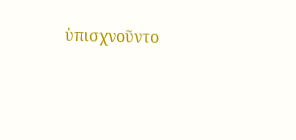ὑπισχνοῦντο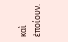καὶ ἐποίουν.